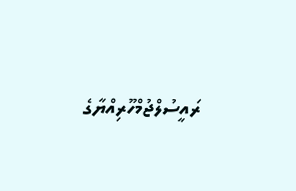ރައީސުލްޖުމްހޫރިއްޔާގެ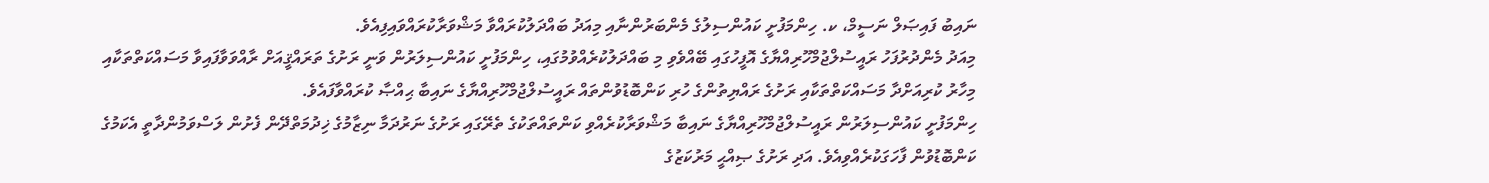ނައިބު ފައިޞަލް ނަސީމް، ކ. ހިންމަފުށީ ކައުންސިލުގެ މެންބަރުންނާއި މިއަދު ބައްދަލުކުރައްވާ މަޝްވަރާކުރައްވައިފިއެވެ.
މިއަދު މެންދުރުފަހު ރައީސުލްޖުމްހޫރިއްޔާގެ އޮފީހުގައި ބޭއްވެވި މި ބައްދަލުކުރެއްވުމުގައި، ހިންމަފުށީ ކައުންސިލަރުން ވަނީ ރަށުގެ ތަރައްޤީއަށް ރާއްވަވާފައިވާ މަސައްކަތްތަކާއި މިހާރު ކުރިއަށްދާ މަސައްކަތްތަކާއި ރަށުގެ ރައްޔިތުންގެ ހުރި ކަންބޮޑުވުންތައް ރައީސުލްޖުމްހޫރިއްޔާގެ ނައިބާ ޙިއްޞާ ކުރައްވާފައެވެ.
ހިންމަފުށީ ކައުންސިލަރުން ރައީސުލްޖުމްހޫރިއްޔާގެ ނައިބާ މަޝްވަރާކުރެއްވި ކަންތައްތަކުގެ ތެރޭގައި ރަށުގެ ނަރުދަމާ ނިޒާމުގެ ޚިދުމަތްދޭން ފެށުން ލަސްވަމުންދާތީ އެކަމުގެ ކަންބޮޑުވުން ފާހަގަކުރެއްވިއެވެ. އަދި ރަށުގެ ޞިއްޙީ މަރުކަޒުގެ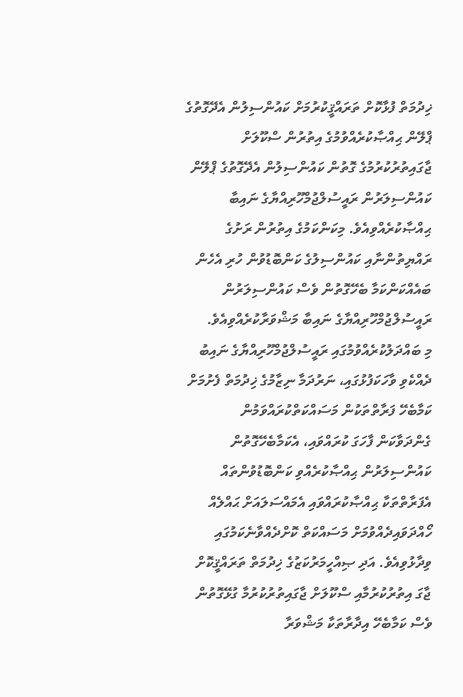ޚިދުމަތް ފުޅާކޮށް ތަރައްޤީކުރުމަށް ކައުންސިލުން އެދޭގޮތުގެ ޕްލޭން ޙިއްޞާކުރެއްވުމުގެ އިތުރުން ސްކޫލަށް ޖާގައިތުރުކުރުމުގެ ގޮތުން ކައުންސިލުން އެދޭގޮތުގެ ޕްލޭން ކައުންސިލަރުން ރައީސުލްޖުމްހޫރިއްޔާގެ ނައިބާ ޙިއްޞާކުރެއްވިއެވެ. މިކަންކަމުގެ އިތުރުން ރަށުގެ ރައްޔިތުންނާއި ކައުންސިލުގެ ކަންބޮޑުވުން ހުރި އެހެން ބައެއްކަންކަމާ ބެހޭގޮތުން ވެސް ކައުންސިލަރުން ރައީސުލްޖުމްހޫރިއްޔާގެ ނައިބާ މަޝްވަރާކުރެއްވިއެވެ.
މި ބައްދަލުކުރެއްވުމުގައި ރައީސުލްޖުމްހޫރިއްޔާގެ ނައިބު ދެއްކެވި ވާހަކަފުޅުގައި، ނަރުދަމާ ނިޒާމުގެ ޚިދުމަތް ފެށުމަށް ކަމާބެހޭ ފަރާތްތަކުން މަސައްކަތްކުރައްވަމުން ގެންދަވާކަން ފާހަގަ ކުރައްވައި، އެކަމާބެހޭގޮތުން ކައުންސިލަރުން ޙިއްޞާކުރެއްވި ކަންބޮޑުވުންތައް އެފަރާތްތަކާ ޙިއްޞާކުރައްވައި އެމައްސަލައަށް ޙައްލެއް ހޯއްދަވައިދެއްވުމަށް މަސައްކަތް ކޮށްދެއްވާނެކަމުގައި ވިދާޅުވިއެވެ. އަދި ޞިއްހީމަރުކަޒުގެ ޚިދުމަތް ތަރައްޤީކޮށް ޖާގަ އިތުރުކުރުމާއި ސްކޫލަށް ޖާގައިތުރުކުރުމާ ގުޅޭގޮތުން ވެސް ކަމާބެހޭ އިދާރާތަކާ މަޝްވަރާ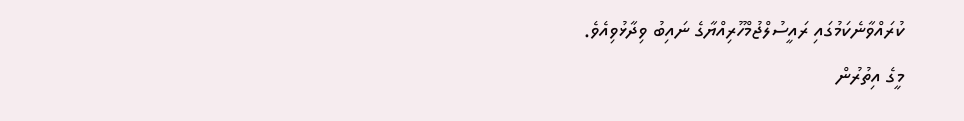ކުރައްވާނެކަމުގައި ރައީސުލްޖުމްހޫރިއްޔާގެ ނައިބު ވިދާޅުވިއެވެ.
މީގެ އިތުރުން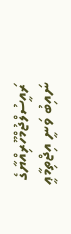ރައީސުލްޖުމްހޫރިއްޔާގެ ނައިބު ވަނީ އިޖްތިމާޢީ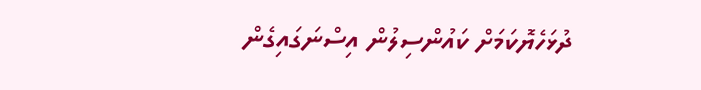ދުޅަހެޔޮކަމަށް ކައުންސިލުން އިސްނަގައިގެން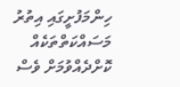ހިންމަފުށީގައި އިތުރު މަސައްކަތްތަކެއް ކޮށްދެއްވުމަށް ވެސް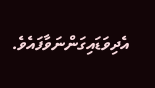އެދިވަޑައިގަންނަވާފައެވެ.